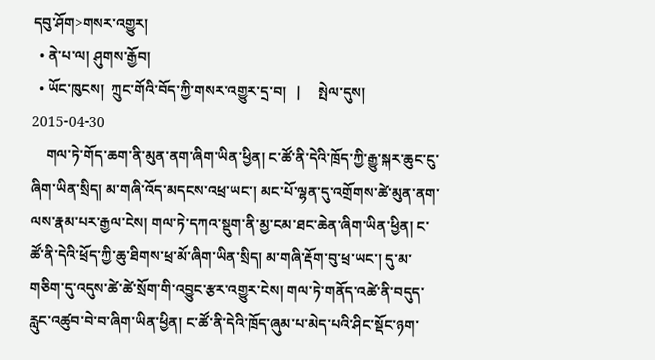དབུ་ཤོག>གསར་འགྱུར།
  • ནེ་པ་ལ། ཤུགས་རྒྱོབ།
  • ཡོང་ཁུངས།  ཀྲུང་གོའི་བོད་ཀྱི་གསར་འགྱུར་དྲ་བ།   |     སྤེལ་དུས།  2015-04-30
    གལ་ཏེ་གོད་ཆག་ནི་མུན་ནག་ཞིག་ཡིན་ཕྱིན། ང་ཚོ་ནི་དེའི་ཁྲོད་ཀྱི་རྒྱུ་སྐར་ཆུང་ངུ་ཞིག་ཡིན་སྲིད། མ་གཞི་འོད་མདངས་འཕྲ་ཡང་། མང་པོ་ལྷན་དུ་འགྲོགས་ཚེ་མུན་ནག་ལས་རྣམ་པར་རྒྱལ་ངེས། གལ་ཏེ་དཀའ་སྡུག་ནི་མྱ་ངམ་ཐང་ཆེན་ཞིག་ཡིན་ཕྱིན། ང་ཚོ་ནི་དེའི་ཕྲོད་ཀྱི་ཆུ་ཐིགས་ཕྲ་མོ་ཞིག་ཡིན་སྲིད། མ་གཞི་རྡོག་བུ་ཕྲ་ཡང་། དུ་མ་གཅིག་དུ་འདུས་ཚེ་ཚེ་སྲོག་གི་འབྱུང་རྩར་འགྱུར་ངེས། གལ་ཏེ་གནོད་འཚེ་ནི་བདུད་རླུང་འཚུབ་བེ་བ་ཞིག་ཡིན་ཕྱིན། ང་ཚོ་ནི་དེའི་ཁྲོད་ཞུམ་པ་མེད་པའི་ཤིང་སྡོང་ཉག་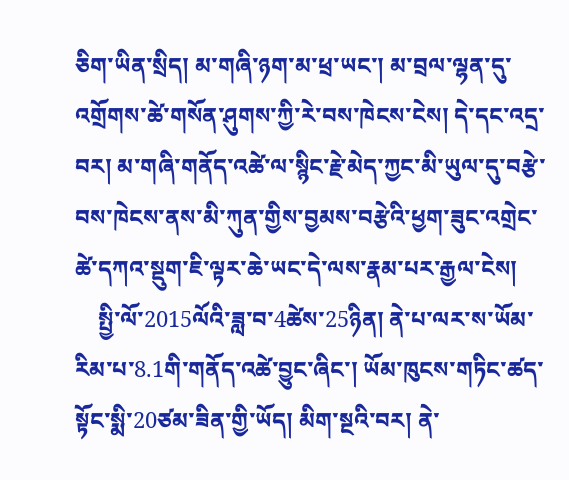ཅིག་ཡིན་སྲིད། མ་གཞི་ཉག་མ་ཕྲ་ཡང་། མ་བྲལ་ལྷན་དུ་འགྲོགས་ཚེ་གསོན་ཤུགས་ཀྱི་རེ་བས་ཁེངས་ངེས། དེ་དང་འདྲ་བར། མ་གཞི་གནོད་འཚེ་ལ་སྙིང་རྗེ་མེད་ཀྱང་མི་ཡུལ་དུ་བརྩེ་བས་ཁེངས་ནས་མི་ཀུན་གྱིས་བྱམས་བརྩེའི་ཕྱག་ཟུང་འགྲེང་ཚེ་དཀའ་སྡུག་ཇི་ལྟར་ཆེ་ཡང་དེ་ལས་རྣམ་པར་རྒྱལ་ངེས།
    སྤྱི་ལོ་2015ལོའི་ཟླ་བ་4ཚེས་25ཉིན། ནེ་པ་ལར་ས་ཡོམ་རིམ་པ་8.1གི་གནོད་འཚེ་བྱུང་ཞིང་། ཡོམ་ཁུངས་གཏིང་ཚད་སྟོང་སྨི་20ཙམ་ཟིན་གྱི་ཡོད། མིག་སྔའི་བར། ནེ་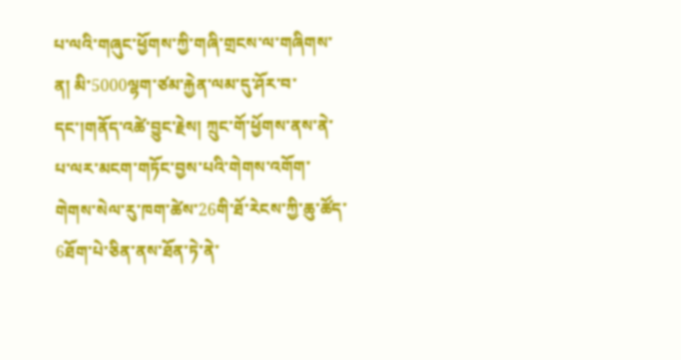པ་ལའི་གཞུང་ཕྱོགས་ཀྱི་གཞི་གྲངས་ལ་གཞིགས་ན། མི་5000ལྷག་ཙམ་རྐྱེན་ལམ་དུ་ཤོར་བ་དང་།གནོད་འཚེ་བྱུང་རྗེས། ཀྲུང་གོ་ཕྱོགས་ནས་ནེ་པ་ལར་མངག་གཏོང་བྱས་པའི་གེགས་འགོག་གེགས་སེལ་རུ་ཁག་ཚེས་26གི་ཐོ་རེངས་ཀྱི་ཆུ་ཚོད་6ཐོག་པེ་ཅིན་ནས་ཐོན་ཏེ་ནེ་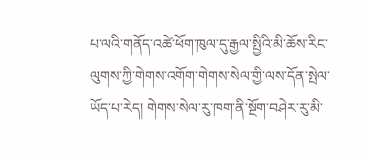པ་ལའི་གནོད་འཚེ་ཕོག་ཁུལ་དུ་རྒྱལ་སྤྱིའི་མི་ཆོས་རིང་ལུགས་ཀྱི་གེགས་འགོག་གེགས་སེལ་གྱི་ལས་དོན་སྤེལ་ཡོད་པ་རེད། གེགས་སེལ་རུ་ཁག་ནི་སྔོག་བཤེར་རུ་མི་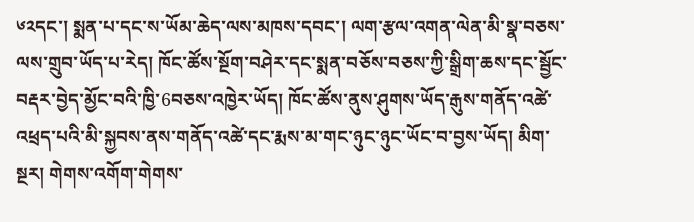༦༢དང་། སྨན་པ་དང་ས་ཡོམ་ཆེད་ལས་མཁས་དབང་། ལག་རྩལ་འགན་ལེན་མི་སྣ་བཅས་ལས་གྲུབ་ཡོད་པ་རེད། ཁོང་ཚོས་སྔོག་བཤེར་དང་སྨན་བཅོས་བཅས་ཀྱི་སྒྲིག་ཆས་དང་སྦྱོང་བརྡར་བྱེད་མྱོང་བའི་ཁྱི་6བཅས་འཁྱེར་ཡོད། ཁོང་ཚོས་ནུས་ཤུགས་ཡོད་རྒུས་གནོད་འཚེ་འཕྲད་པའི་མི་སྐྱབས་ནས་གནོད་འཚེ་དང་རྨས་མ་གང་ཉུང་ཉུང་ཡོང་བ་བྱས་ཡོད། མིག་སྔར། གེགས་འགོག་གེགས་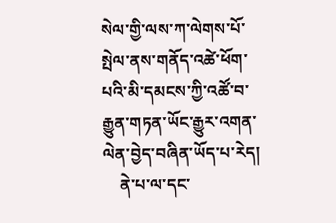སེལ་གྱི་ལས་ཀ་ལེགས་པོ་སྤེལ་ནས་གནོད་འཚེ་ཕོག་པའི་མི་དམངས་ཀྱི་འཚོ་བ་རྒྱུན་གཏན་ཡོང་རྒྱུར་འགན་ལེན་བྱེད་བཞིན་ཡོད་པ་རེད།
    ནེ་པ་ལ་དང་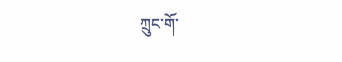ཀྲུང་གོ་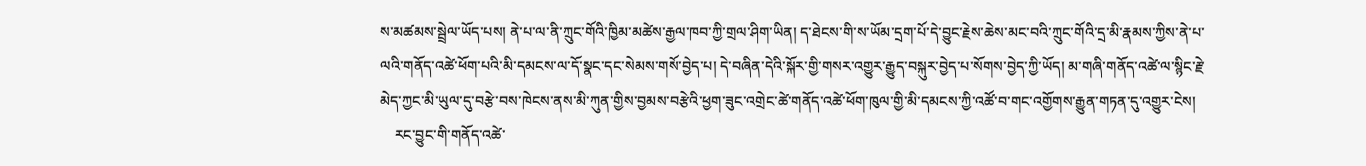ས་མཚམས་སྦྲེལ་ཡོད་པས། ནེ་པ་ལ་ནི་ཀྲུང་གོའི་ཁྱིམ་མཚེས་རྒྱལ་ཁབ་ཀྱི་གྲལ་ཤིག་ཡིན། ད་ཐེངས་གི་ས་ཡོམ་དྲག་པོ་དེ་བྱུང་རྗེས་ཆེས་མང་བའི་ཀྲུང་གོའི་དྲ་མི་རྣམས་ཀྱིས་ནེ་པ་ལའི་གནོད་འཚེ་ཕོག་པའི་མི་དམངས་ལ་དོ་སྣང་དང་སེམས་གསོ་བྱེད་པ། དེ་བཞིན་དེའི་སྐོར་གྱི་གསར་འགྱུར་རྒྱུད་བསྐུར་བྱེད་པ་སོགས་བྱེད་ཀྱི་ཡོད། མ་གཞི་གནོད་འཚེ་ལ་སྙིང་རྗེ་མེད་ཀྱང་མི་ཡུལ་དུ་བརྩེ་བས་ཁེངས་ནས་མི་ཀུན་གྱིས་བྱམས་བརྩེའི་ཕྱག་ཟུང་འགྲེང་ཚེ་གནོད་འཚེ་ཕོག་ཁུལ་གྱི་མི་དམངས་ཀྱི་འཚོ་བ་གང་འགྱོགས་རྒྱུན་གཏན་དུ་འགྱུར་ངེས།
    རང་བྱུང་གི་གནོད་འཚེ་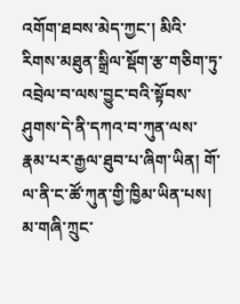འགོག་ཐབས་མེད་ཀྱང་། མིའི་རིགས་མཐུན་སྒྲིལ་སྡོག་རྩ་གཅིག་ཏུ་འབྲེལ་བ་ལས་བྱུང་བའི་སྟོབས་ཤུགས་དེ་ནི་དཀའ་བ་ཀུན་ལས་རྣམ་པར་རྒྱལ་ཐུབ་པ་ཞིག་ཡིན། གོ་ལ་ནི་ང་ཚོ་ཀུན་གྱི་ཁྱིམ་ཡིན་པས། མ་གཞི་ཀྲུང་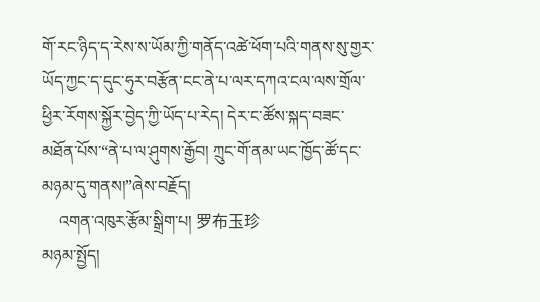གོ་རང་ཉིད་ད་རེས་ས་ཡོམ་ཀྱི་གནོད་འཚེ་ཕོག་པའི་གནས་སུ་གྱར་ཡོད་ཀྱང་ད་དུང་ཧུར་བརྩོན་ངང་ནེ་པ་ལར་དཀའ་ངལ་ལས་གྲོལ་ཕྱིར་རོགས་སྐྱོར་བྱེད་ཀྱི་ཡོད་པ་རེད། དེར་ང་ཚོས་སྐད་བཟང་མཐོན་པོས་“ནེ་པ་ལ་ཤུགས་རྒྱོབ། ཀྲུང་གོ་ནམ་ཡང་ཁྱོད་ཚོ་དང་མཉམ་དུ་གནས།”ཞེས་བརྗོད།
    འགན་འཁུར་རྩོམ་སྒྲིག་པ། 罗布玉珍
མཉམ་སྤྱོད།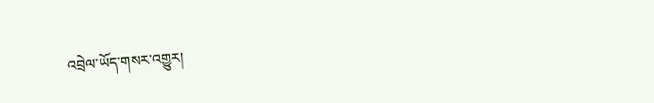འབྲེལ་ཡོད་གསར་འགྱུར།